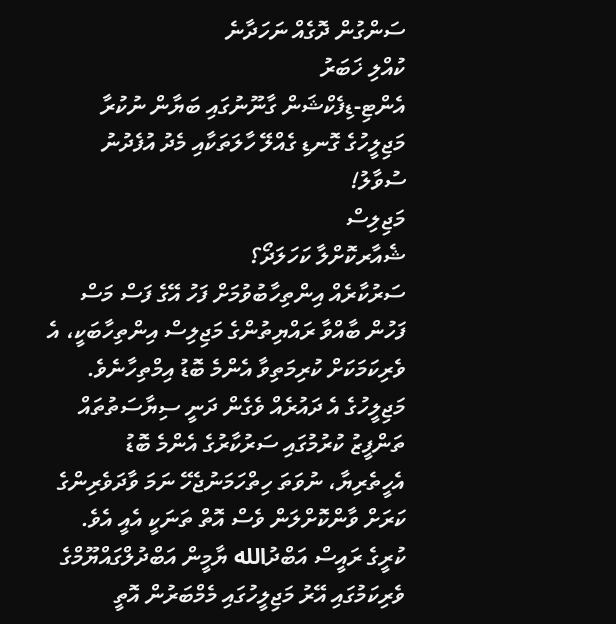ސަންގުން ދޮގެއް ނަހަދާނެ
ކުއްލި ޚަބަރު
އެންޓި-ޑިފެކްޝަން ގާނޫނުގައި ބަޔާން ނުކުރާ މަޖިލީހުގެ ގޮނޑި ގެއްލޭ ހާލަތަކާއި މެދު އުފެދުނު ސުވާލު!
މަޖިލިސް
ޝެއާރކޮށްލާ ކަހަލަދޯ؟
ސަރުކާރެއް އިންތިހާބުވުމަށް ފަހު އޭގެ ފަސް މަސް ފަހުން ބާއްވާ ރައްޔިތުންގެ މަޖިލިސް އިންތިހާބަކީ، އެ ވެރިކަމަކަށް ކުރިމަތިވާ އެންމެ ބޮޑު އިމްތިހާނެވެ. މަޖިލީހުގެ އެ ދައުރެއް ވެގެން ދަނީ ސިޔާސަތުތައް ތަންފީޒު ކުރުމުގައި ސަރުކާރުގެ އެންމެ ބޮޑު އެހީތެރިޔާ، ނުވަތަ ހިތްހަމަނުޖެހޭ ނަމަ ވާދަވެރިންގެ ކަރަށް ވާންކޮށްލަން ވެސް އޮތް ތަނަކީ އެއީ އެވެ. ކުރީގެ ރައީސް އަބްދުالله ޔާމީން އަބްދުލްގައްޔޫމްގެ ވެރިކަމުގައި އޭރު މަޖިލީހުގައި މެމްބަރުން އޮތީ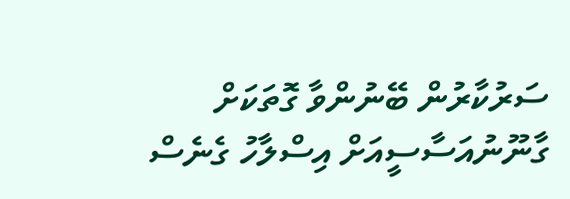ސަރުކާރުން ބޭނުންވާ ގޮތަކަށް ގާނޫނުއަސާސީއަށް އިސްލާހު ގެނެސް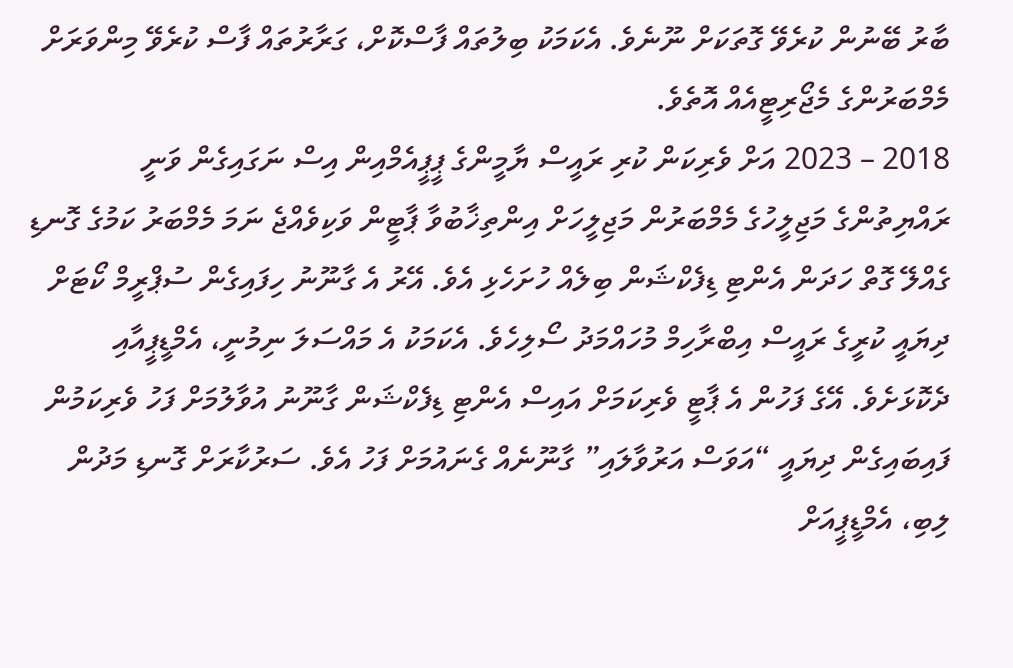ބާރު ބޭނުން ކުރެވޭ ގޮތަކަށް ނޫނެވެ. އެކަމަކު ބިލުތައް ފާސްކޮށް، ގަރާރުތައް ފާސް ކުރެވޭ މިންވަރަށް މެމްބަރުންގެ މެޖޯރިޓީއެއް އޮތެވެ.
2018 – 2023 އަށް ވެރިކަން ކުރި ރައީސް ޔާމީންގެ ޕީޕީއެމްއިން އިސް ނަގައިގެން ވަނީ ރައްޔިތުންގެ މަޖިލީހުގެ މެމްބަރުން މަޖިލީހަށް އިންތިޚާބުވާ ޕާޓީން ވަކިވެއްޖެ ނަމަ މެމްބަރު ކަމުގެ ގޮނޑި ގެއްލޭ ގޮތް ހަދަން އެންޓި ޑިފެކްޝަން ބިލެއް ހުށަހެޅި އެވެ. އޭރު އެ ގާނޫނު ހިފައިގެން ސުޕްރީމް ކޯޓަށް ދިޔައީ ކުރީގެ ރައީސް އިބްރާހިމް މުހައްމަދު ސޯލިހެވެ. އެކަމަކު އެ މައްސަލަ ނިމުނީ، އެމްޑީޕީއާއި ދެކޮޅަށެވެ. އޭގެ ފަހުން އެ ޕާޓީ ވެރިކަމަށް އައިސް އެންޓި ޑިފެކްޝަން ގާނޫނު އުވާލުމަށް ފަހު ވެރިކަމުން ފައިބައިގެން ދިޔައީ “އަވަސް އަރުވާލައި” ގާނޫނެއް ގެނައުމަށް ފަހު އެވެ. ސަރުކާރަށް ގޮނޑި މަދުން ލިބި، އެމްޑީޕީއަށް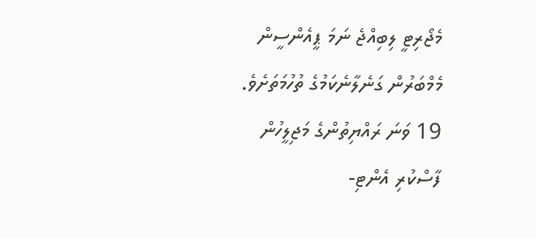މެޖޯރިޓީ ލިބިއްޖެ ނަމަ ޕީއެންސީން މެމްބަރުން ގަނެލާނެކަމުގެ ތުހުމަތަށެވެ.
19 ވަނަ ރައްޔިތުންގެ މަޖިލީހުން ފާސްކުރި އެންޓި-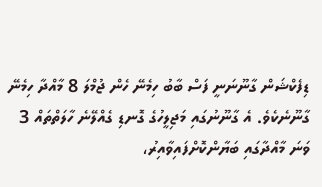ޑިފެކްޝަން ގާނޫނަނީ ފަސް ބާބު ހިމެނޭ ހެން ޖުމްލަ 8 މާއްދާ ހިމެނޭ ގާނޫނެކެވެ. އެ ގާނޫނުގައި މަޖިލީހުގެ ގޮނޑި ގެއްލޭނެ ހާލަތްތައް 3 ވަނަ މާއްދާގައި ބަޔާންކޮށްފައިވާއިރު،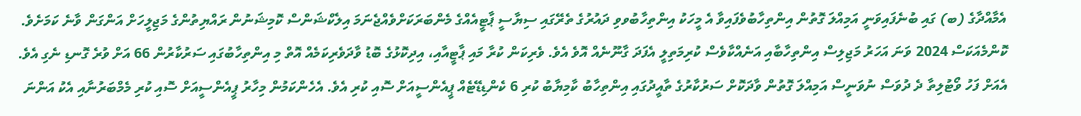އެމާއްދާގެ (ބ) ގައި ބުނެފައިވަނީ އަމިއްލަ ގޮތުން އިންތިހާބުވެފައިވާ އެ މީހަކު އިންތިހާބުވވި ދައުރުގެ ތެރޭގައި ސިޔާސީ ޕާޓީއެއްގެ މެންބަރަކަށްވެއްޖެނަމަ އިލެކްޝަންސް ކޮމިޝަނުން ރައްޔިތުންގެ މަޖިލީހަށް އަންގަން ވާނެ ކަމަށެވެ.
ކޮންމެއަކަސް 2024 ވަނަ އަހަރު މަޖިލިސް އިންތިހާބާއި އަނެއްކާވެސް ކުރިމަތިލީ އެފަދަ ގާނޫނެއް އޮވެ އެވެ. ވެރިކަން ކުރާ މައި ޕާޓީއާއި، އިދިކޮޅުގެ ބޮޑު ވާދަވެރިކަމެއް އޮތް މި އިންތިހާބުގައި ސަރުކާރުން 66 އަށް ވުރެ ގޮނޑި ނެގި އެވެ. އެއަށް ފަހު ވޯޓުލިތާ ދެ ދުވަސް ނުވަނީސް އަމިއްލަ ގޮތުން ވާދަކޮށް ސަރުކާރުގެ ތާއީދުގައި އިންތިހާބު ކާމިޔާބު ކުރި 6 ކެންޑިޑޭޓެއް ޕީއެންސީއަށް ސޮއި ކުރި އެވެ. އެހެންކަމުން މިހާރު ޕީއެންސީއަށް ސޮއި ކުރި މެމްބަރުނާއި އެކު އަންނަ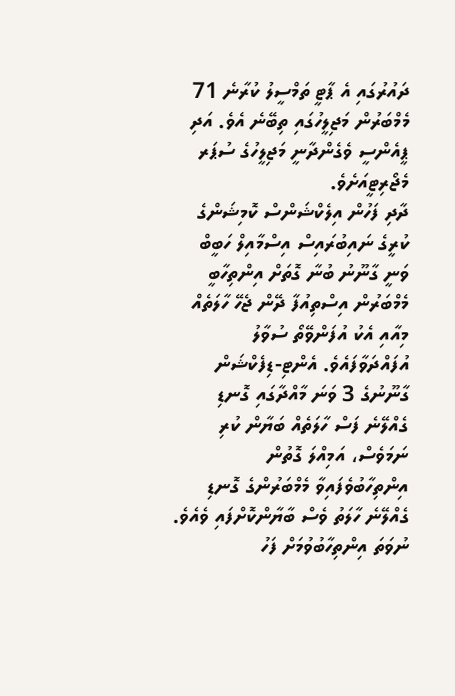ދައުރުގައި އެ ޕާޓީ ތަމްސީލު ކުރާނެ 71 މެމްބަރުން މަޖިލީހުގައި ތިބޭނެ އެވެ. އަދި ޕީއެންސީ ވެގެންދާނީ މަޖިލީހުގެ ސުޕަރ މެޖޯރިޓީއަށެވެ.
ދާދި ފަހުން އިލެކްޝަންސް ކޮމިޝަންގެ ކުރީގެ ނައިބުރައިސް އިސްމާއިލް ހަބީބް ވަނީ ގާނޫނު ބުނާ ގޮތަށް އިންތިހާބީ މެމްބަރުން އިސްތިއުފާ ދޭން ޖެހޭ ހާލަތެއް މިއާއި އެކު އުފަންވޭތޯ ސުވާލު އުފައްދަވާފައެވެ. އެންޓި-ޑިފެކްޝަން ގާނޫނުގެ 3 ވަނަ މާއްދާގައި ގޮނޑި ގެއްލޭނެ ފަސް ހާލަތެއް ބަޔާން ކުރި ނަމަވެސް، އަމިއްލަ ގޮތުން އިންތިހާބުވެފައިވާ މެމްބަރުންގެ ގޮނޑި ގެއްލޭނެ ހާލަތު ވެސް ބާޔާންކޮށްފައި ވެއެވެ. ނުވަތަ އިންތިހާބުވުމަށް ފަހު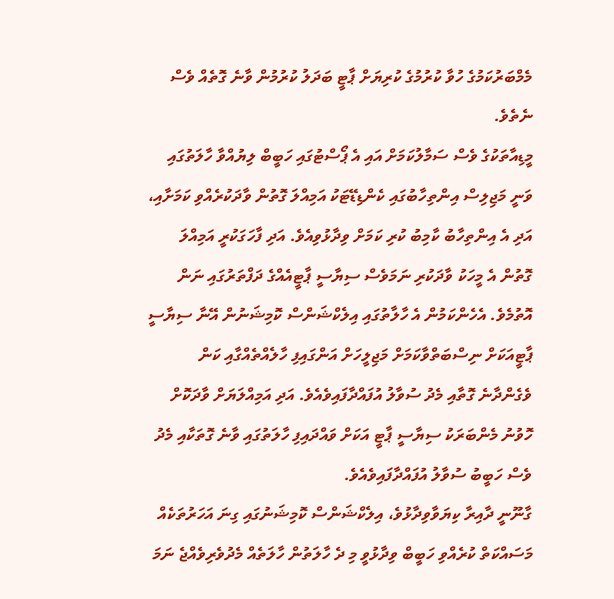މެމްބަރުކަމުގެ ހުވާ ކުރުމުގެ ކުރިޔަށް ޕާޓީ ބަދަލު ކުރުމުން ވާނެ ގޮތެއް ވެސް ނެތެވެ.
މީޑިއާތަކުގެ ވެސް ސަމާލުކަމަށް އައި އެ ޕޯސްޓުގައި ހަބީބް ލިޔުއްވާ ހާލަތުގައި ވަނީ މަޖިލިސް އިންތިހާބުގައި ކެންޑިޑޭޓަކު އަމިއްލަ ގޮތުން ވާދަކުރެއްވި ކަމަށާއި، އަދި އެ އިންތިހާބު ކާމިބު ކުރި ކަމަށް ވިދާޅުވިއެވެ. އަދި ފާހަގަކުރީ އަމިއްލަ ގޮތުން އެ މީހަކު ވާދަކުރި ނަމަވެސް ސިޔާސީ ޕާޓީއެއްގެ ދަފްތަރުގައި ނަން އޮތުމެވެ. އެހެންކަމުން އެ ހާލާތުގައި އިލެކްޝަންސް ކޮމިޝަނުން އޭނާ ސިޔާސީ ޕާޓީއަކަށް ނިސްބަތްވާކަމަށް މަޖިލީހަށް އަންގައިފި ހާލެއްތެއްގާއި ކަން ވެގެންދާނެ ގޮތާއި މެދު ސުވާލު އުފައްދާފައިވެއެވެ. އަދި އަމިއްލަޔަށް ވާދަކޮށް ހޮވުނު މެންބަރަކު ސިޔާސީ ޕާޓީ އަކަށް ވައްދައިފި ހާލަތުގައި ވާނެ ގޮތަކާއި މެދު ވެސް ހަބީބު ސުވާލު އުފައްދާފައިވެއެވެ.
ގާނޫނީ ދާއިރާ ކިޔަވާވިދާޅުވެ، އިލެކްޝަންސް ކޮމިޝަނުގައި ގިނަ އަހަރުތަކެއް މަސައްކަތް ކުރެއްވި ހަބީބް ވިދާޅުވީ މި ދެ ހާލަތުން ހާލަތެއް މެދުވެރިވެއްޖެ ނަމަ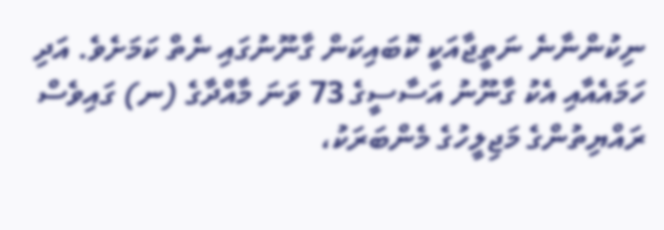ނިކުންނާނެ ނަތީޖާއަކީ ކޮބައިކަން ގާނޫނުގައި ނެތް ކަމަށެވެ. އަދި ހަމައެއާއި އެކު ގާނޫނު އަސާސީގެ 73 ވަނަ މާއްދާގެ (ނ) ގައިވެސް ރައްޔިތުންގެ މަޖިލީހުގެ މެންބަރަކު،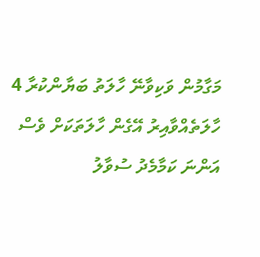މަގާމުން ވަކިވާނޭ ހާލަތު ބަޔާންކުރާ 4 ހާލަތެއްވާއިރު އޭގެން ހާލަތަކަށް ވެސް އަންނަ ކަމާމެދު ސުވާލު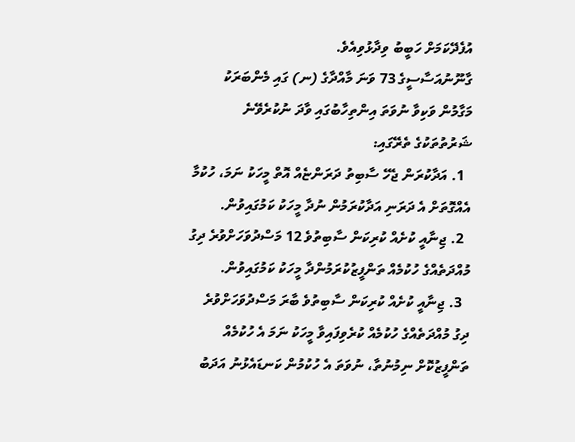އުފެދޭކަމަށް ހަބީބު ވިދާޅުވިއެވެ.
ގާނޫނުއަސާސީގެ 73 ވަނަ މާއްދާގެ (ނ) ގައި މެންބަރަކު މަގާމުން ވަކިވާ ނުވަތަ އިންތިހާބުގައި ވާދަ ނުކުރެވޭނެ ޝަރުތުތަކުގެ ތެރޭގައި:
  1. އަދާކުރަން ޖެހޭ ސާބިތު ދަރަންޏެއް އޮތް މީހަކު ނަމަ، ހުކުމާ އެއްގޮތަށް އެ ދަރަނި އަދާކުރަމުން ނުދާ މީހަކު ކަމުގައިވުން.
  2. ޖިނާއީ ކުށެއް ކުރިކަން ސާބިތުވެ 12 މަސްދުވަހަށްވުރެ ދިގު މުއްދަތެއްގެ ހުކުމެއް ތަންފީޒުކުރަމުންދާ މީހަކު ކަމުގައިވުން.
  3. ޖިނާއީ ކުށެއް ކުރިކަން ސާބިތުވެ ބާރަ މަސްދުވަހަށްވުރެ ދިގު މުއްދަތެއްގެ ހުކުމެއް ކުރެވިފައިވާ މީހަކު ނަމަ އެ ހުކުމެއް ތަންފީޒުކޮށް ނިމުނުތާ، ނުވަތަ އެ ހުކުމުން ކަނޑައެޅުނު އަދަބު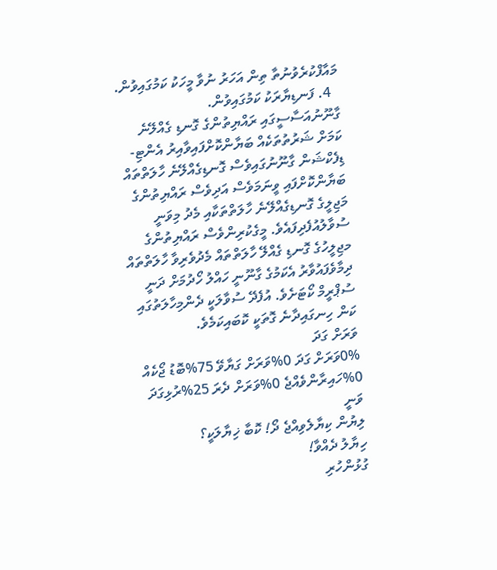މައާފްކުރެވުނުތާ ތިން އަހަރު ނުވާ މީހަކު ކަމުގައިވުން.
  4. ފަނޑިޔާރަކު ކަމުގައިވުން.
ގާނޫނުއަސާސީގައި ރައްޔިތުންގެ ގޮނޑި ގެއްލޭނެ ކަމަށް ޝަރުތުތަކެއް ބަޔާންކޮށްފައިވާއިރު އެންޓި-ޑިފެކްޝަން ގާނޫނުގައިވެސް ގޮނޑިގެއްލޭނެ ހާލަތްތައް ބަޔާންކޮށްފައި ވީނަމަވެސް އަދިވެސް ރައްޔިތުންގެ މަޖިލީގެ ގޮނޑިގެއްލޭނެ ހާލަތްތަކާއި މެދު މިވަނީ ސުވާލުއުފެދިފައެވެ. މީގެކުރިންވެސް ރައްޔިތުންގެ މޖިލީހުގެ ގޮނޑި ގެއްލޭ ހާލަތްތައް މެދުވެރިވާ ހާލަތްތައް ދިމާވެފައުވާރު އެކަމުގެ ގާނޫނީ ހައްލު ހޯދުމަށް ދަނީ ސުޕްރީމް ކޯޓަށެވެ. އުފެދޭ ސުވާލަކީ ދެންމިހާލަތުގައި ކަން ހިނގައިދާނެ ގޮތަކީ ކޮބައިކަމެވެ.
ވަރަށް ގަދަ
0%ވަރަށް ގަދަ 0%ވަރަށް ގަޔާވޭ 75%ބޮޑު ޖޯކެއް 0%ހައިރާންވެއްޖެ 0%ވަރަށް ދެރަ 25%ރުޅިގަދަ ވަނީ
ލިޔުން ކިޔާލެވިއްޖެ ދޯ! ކޮބާ ޚިޔާލަކީ؟
ހިޔާލު ދެއްވާ!
ގުޅުންހުރި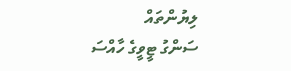ލިޔުންތައް
ސަންގު ޓީވީގެ ހާއްސަ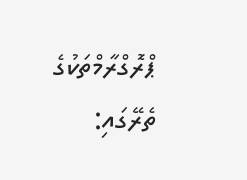ޕްރޮގްރާމްތަކުގެ ތެރޭގައި: